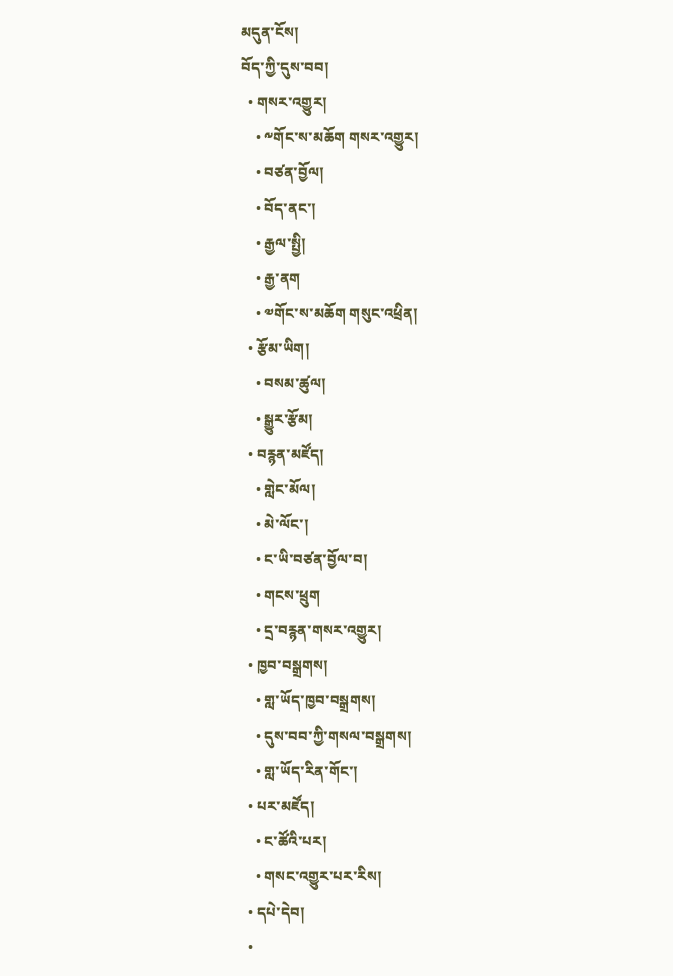མདུན་ངོས།
བོད་ཀྱི་དུས་བབ།
  • གསར་འགྱུར།
    • ༸གོང་ས་མཆོག གསར་འགྱུར།
    • བཙན་བྱོལ།
    • བོད་ནང་།
    • རྒྱལ་སྤྱི།
    • རྒྱ་ནག
    • ༧གོང་ས་མཆོག གསུང་འཕྲིན།
  • རྩོམ་ཡིག།
    • བསམ་ཚུལ།
    • སྒྱུར་རྩོམ།
  • བརྙན་མཛོད།
    • གླེང་མོལ།
    • མེ་ལོང་།
    • ང་ཡི་བཙན་བྱོལ་བ།
    • གངས་ཕྲུག
    • དྲ་བརྙན་གསར་འགྱུར།
  • ཁྱབ་བསྒྲགས།
    • གླ་ཡོད་ཁྱབ་བསྒྲགས།
    • དུས་བབ་ཀྱི་གསལ་བསྒྲགས།
    • གླ་ཡོད་རིན་གོང་།
  • པར་མཛོད།
    • ང་ཚོའི་པར།
    • གསང་འགྱུར་པར་རིས།
  • དཔེ་དེབ།
  •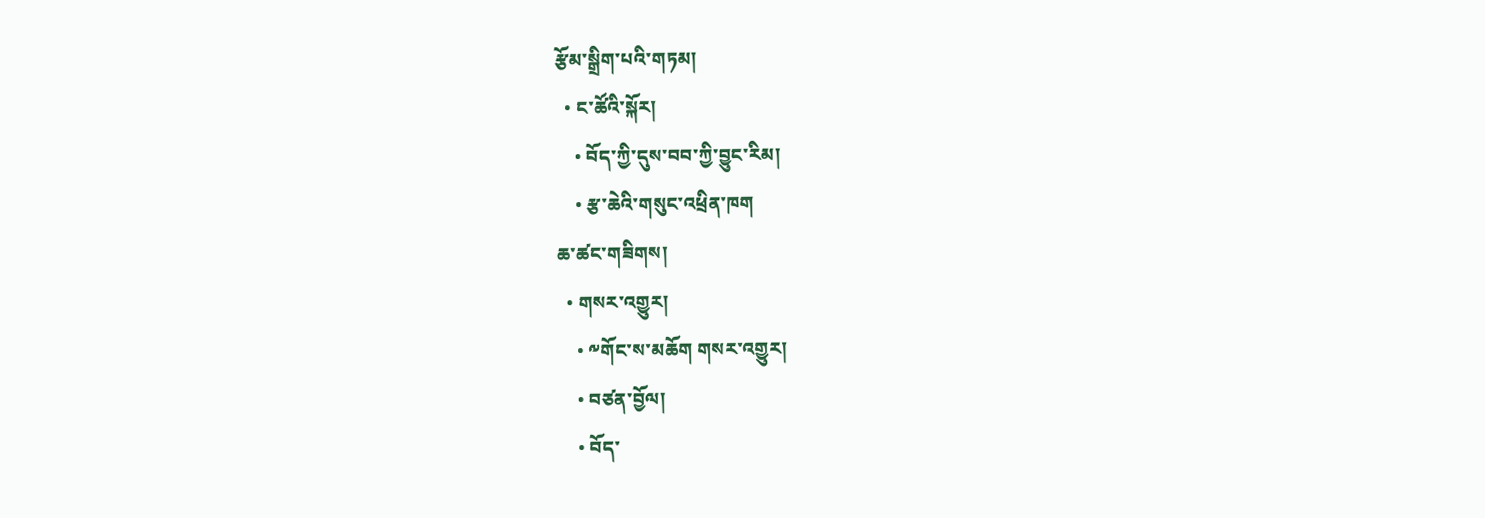རྩོམ་སྒྲིག་པའི་གཏམ།
  • ང་ཚོའི་སྐོར།
    • བོད་ཀྱི་དུས་བབ་ཀྱི་བྱུང་རིམ།
    • རྩ་ཆེའི་གསུང་འཕྲིན་ཁག
ཆ་ཚང་གཟིགས།
  • གསར་འགྱུར།
    • ༸གོང་ས་མཆོག གསར་འགྱུར།
    • བཙན་བྱོལ།
    • བོད་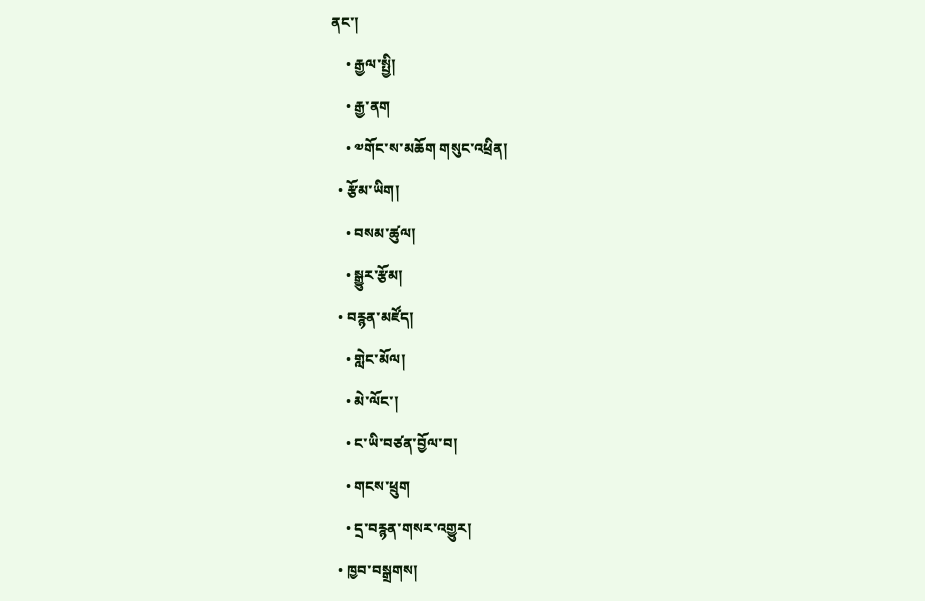ནང་།
    • རྒྱལ་སྤྱི།
    • རྒྱ་ནག
    • ༧གོང་ས་མཆོག གསུང་འཕྲིན།
  • རྩོམ་ཡིག།
    • བསམ་ཚུལ།
    • སྒྱུར་རྩོམ།
  • བརྙན་མཛོད།
    • གླེང་མོལ།
    • མེ་ལོང་།
    • ང་ཡི་བཙན་བྱོལ་བ།
    • གངས་ཕྲུག
    • དྲ་བརྙན་གསར་འགྱུར།
  • ཁྱབ་བསྒྲགས།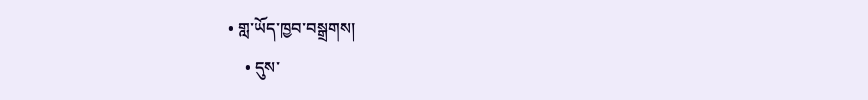• གླ་ཡོད་ཁྱབ་བསྒྲགས།
    • དུས་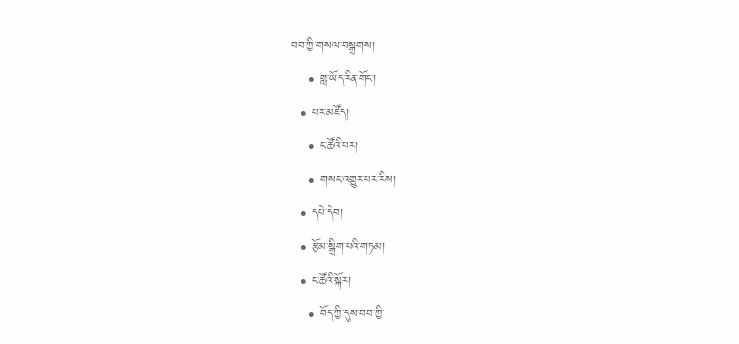བབ་ཀྱི་གསལ་བསྒྲགས།
    • གླ་ཡོད་རིན་གོང་།
  • པར་མཛོད།
    • ང་ཚོའི་པར།
    • གསང་འགྱུར་པར་རིས།
  • དཔེ་དེབ།
  • རྩོམ་སྒྲིག་པའི་གཏམ།
  • ང་ཚོའི་སྐོར།
    • བོད་ཀྱི་དུས་བབ་ཀྱི་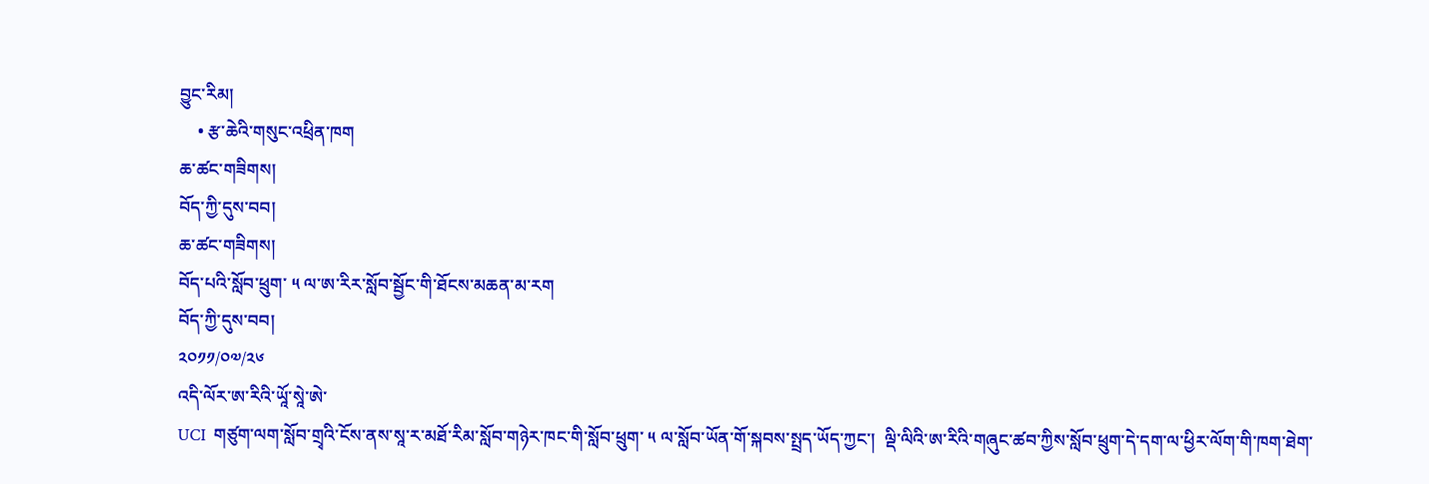བྱུང་རིམ།
    • རྩ་ཆེའི་གསུང་འཕྲིན་ཁག
ཆ་ཚང་གཟིགས།
བོད་ཀྱི་དུས་བབ།
ཆ་ཚང་གཟིགས།
བོད་པའི་སློབ་ཕྲུག་ ༥ ལ་ཨ་རིར་སློབ་སྦྱོང་གི་ཐོངས་མཆན་མ་རག
བོད་ཀྱི་དུས་བབ།
༢༠༡༡/༠༧/༢༦
འདི་ལོར་ཨ་རིའི་ཡཱོ་སཱེ་ཨེ་
UCI  གཙུག་ལག་སློབ་གྲྭའི་ངོས་ནས་སཱ་ར་མཐོ་རིམ་སློབ་གཉེར་ཁང་གི་སློབ་ཕྲུག་ ༥ ལ་སློབ་ཡོན་གོ་སྐབས་སྤྲད་ཡོད་ཀྱང་།  ལྡི་ལིའི་ཨ་རིའི་གཞུང་ཚབ་ཀྱིས་སློབ་ཕྲུག་དེ་དག་ལ་ཕྱིར་ལོག་གི་ཁག་ཐེག་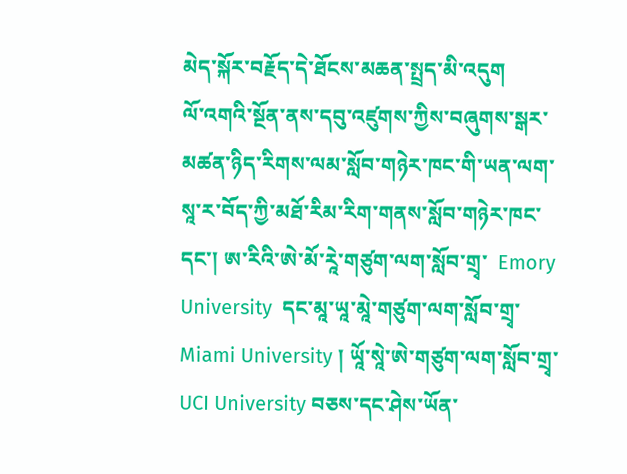མེད་སྐོར་བརྗོད་དེ་ཐོངས་མཆན་སྤྲད་མི་འདུག
ལོ་འགའི་སྔོན་ནས་དབུ་འཛུགས་ཀྱིས་བཞུགས་སྒར་མཚན་ཉིད་རིགས་ལམ་སློབ་གཉེར་ཁང་གི་ཡན་ལག་སཱ་ར་བོད་ཀྱི་མཐོ་རིམ་རིག་གནས་སློབ་གཉེར་ཁང་དང་། ཨ་རིའི་ཨེ་མོ་རཱེ་གཙུག་ལག་སློབ་གྲྭ་  Emory University  དང་མཱ་ཡཱ་མཱེ་གཙུག་ལག་སློབ་གྲྭ་ Miami University ། ཡཱོ་སཱེ་ཨེ་གཙུག་ལག་སློབ་གྲྭ་ UCI University བཅས་དང་ཤེས་ཡོན་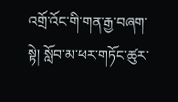འགྲོ་འོང་གི་གན་རྒྱ་བཞག་སྟེ། སློབ་མ་ཕར་གཏོང་ཚུར་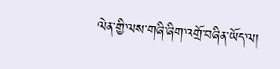ལེན་གྱི་ལས་གཞི་ཞིག་འགྲོ་བཞིན་ཡོད་ལ།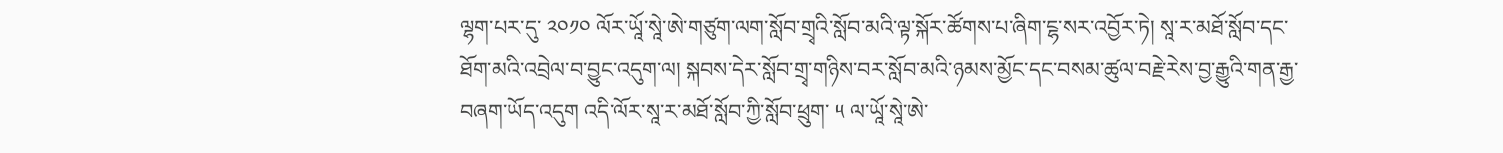ལྷག་པར་དུ་ ༢༠༡༠ ལོར་ཡཱོ་སཱེ་ཨེ་གཙུག་ལག་སློབ་གྲྭའི་སློབ་མའི་ལྟ་སྐོར་ཚོགས་པ་ཞིག་ངྷ་སར་འབྱོར་ཏེ། སཱ་ར་མཐོ་སློབ་དང་ཐོག་མའི་འབྲེལ་བ་བྱུང་འདུག་ལ། སྐབས་དེར་སློབ་གྲྭ་གཉིས་བར་སློབ་མའི་ཉམས་མྱོང་དང་བསམ་ཚུལ་བརྗེ་རེས་བྱ་རྒྱུའི་གན་རྒྱ་བཞག་ཡོད་འདུག འདི་ལོར་སཱ་ར་མཐོ་སློབ་ཀྱི་སློབ་ཕྲུག་ ༥ ལ་ཡཱོ་སཱེ་ཨེ་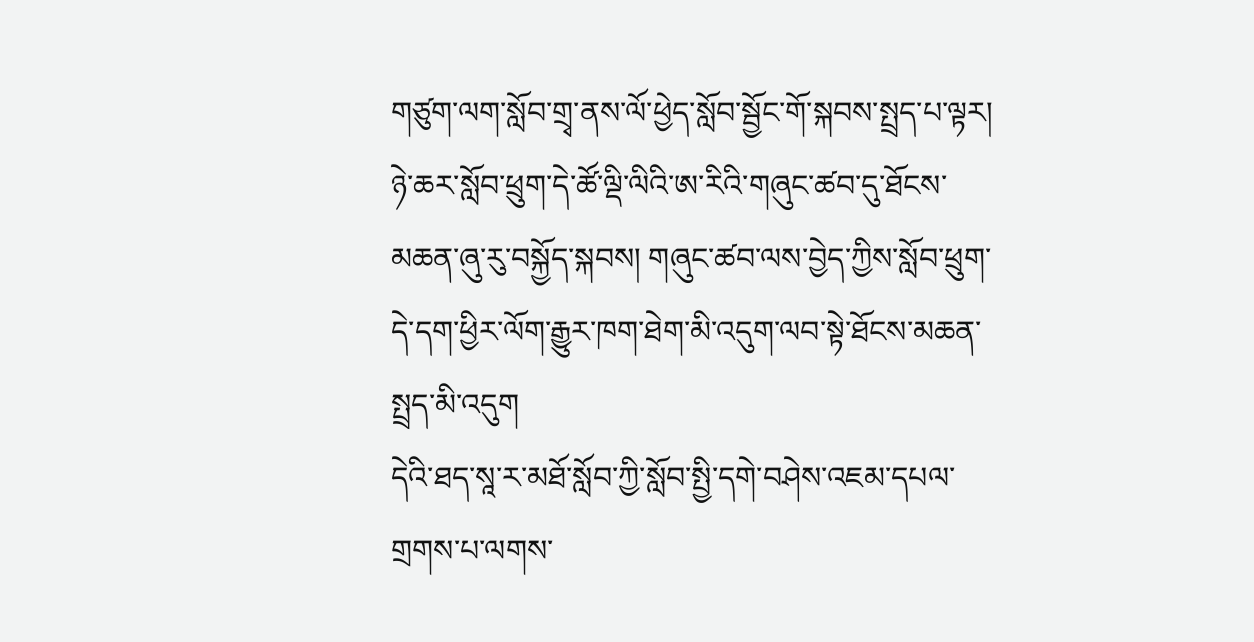གཙུག་ལག་སློབ་གྲྭ་ནས་ལོ་ཕྱེད་སློབ་སྦྱོང་གོ་སྐབས་སྤྲད་པ་ལྟར། ཉེ་ཆར་སློབ་ཕྲུག་དེ་ཚོ་ལྡི་ལིའི་ཨ་རིའི་གཞུང་ཚབ་དུ་ཐོངས་མཆན་ཞུ་རུ་བསྐྱོད་སྐབས། གཞུང་ཚབ་ལས་བྱེད་ཀྱིས་སློབ་ཕྲུག་དེ་དག་ཕྱིར་ལོག་རྒྱུར་ཁག་ཐེག་མི་འདུག་ལབ་སྟེ་ཐོངས་མཆན་སྤྲད་མི་འདུག
དེའི་ཐད་སཱ་ར་མཐོ་སློབ་ཀྱི་སློབ་སྤྱི་དགེ་བཤེས་འཇམ་དཔལ་གྲགས་པ་ལགས་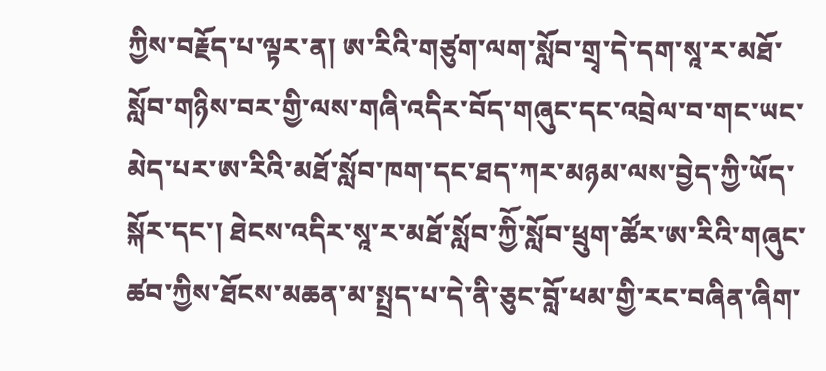ཀྱིས་བརྗོད་པ་ལྟར་ན། ཨ་རིའི་གཙུག་ལག་སློབ་གྲྭ་དེ་དག་སཱ་ར་མཐོ་སློབ་གཉིས་བར་གྱི་ལས་གཞི་འདིར་བོད་གཞུང་དང་འབྲེལ་བ་གང་ཡང་མེད་པར་ཨ་རིའི་མཐོ་སློབ་ཁག་དང་ཐད་ཀར་མཉམ་ལས་བྱེད་ཀྱི་ཡོད་སྐོར་དང་། ཐེངས་འདིར་སཱ་ར་མཐོ་སློབ་ཀྱིོ་སློབ་ཕྲུག་ཚོར་ཨ་རིའི་གཞུང་ཚབ་ཀྱིས་ཐོངས་མཆན་མ་སྤྲད་པ་དེ་ནི་ཅུང་བློ་ཕམ་གྱི་རང་བཞིན་ཞིག་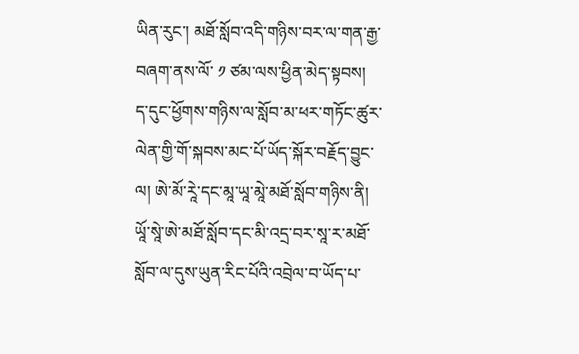ཡིན་རུང་། མཐོ་སློབ་འདི་གཉིས་བར་ལ་གན་རྒྱ་བཞག་ནས་ལོ་ ༡ ཙམ་ལས་ཕྱིན་མེད་སྟབས། ད་དུང་ཕྱོགས་གཉིས་ལ་སློབ་མ་ཕར་གཏོང་ཚུར་ལེན་གྱི་གོ་སྐབས་མང་པོ་ཡོད་སྐོར་བརྗོད་བྱུང་ལ། ཨེ་མོ་རཱེ་དང་མཱ་ཡཱ་མཱེ་མཐོ་སློབ་གཉིས་ནི། ཡཱོ་སཱེ་ཨེ་མཐོ་སློབ་དང་མི་འདྲ་བར་སཱ་ར་མཐོ་སློབ་ལ་དུས་ཡུན་རིང་པོའི་འབྲེལ་བ་ཡོད་པ་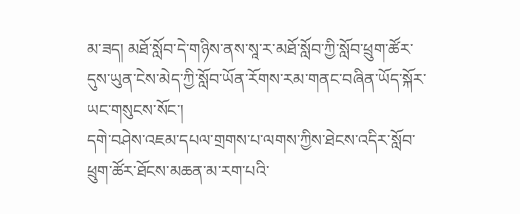མ་ཟད། མཐོ་སློབ་དེ་གཉིས་ནས་སཱ་ར་མཐོ་སློབ་ཀྱི་སློབ་ཕྲུག་ཚོར་དུས་ཡུན་ངེས་མེད་ཀྱི་སློབ་ཡོན་རོགས་རམ་གནང་བཞིན་ཡོད་སྐོར་ཡང་གསུངས་སོང་།
དགེ་བཤེས་འཇམ་དཔལ་གྲགས་པ་ལགས་ཀྱིས་ཐེངས་འདིར་སློབ་ཕྲུག་ཚོར་ཐོངས་མཆན་མ་རག་པའི་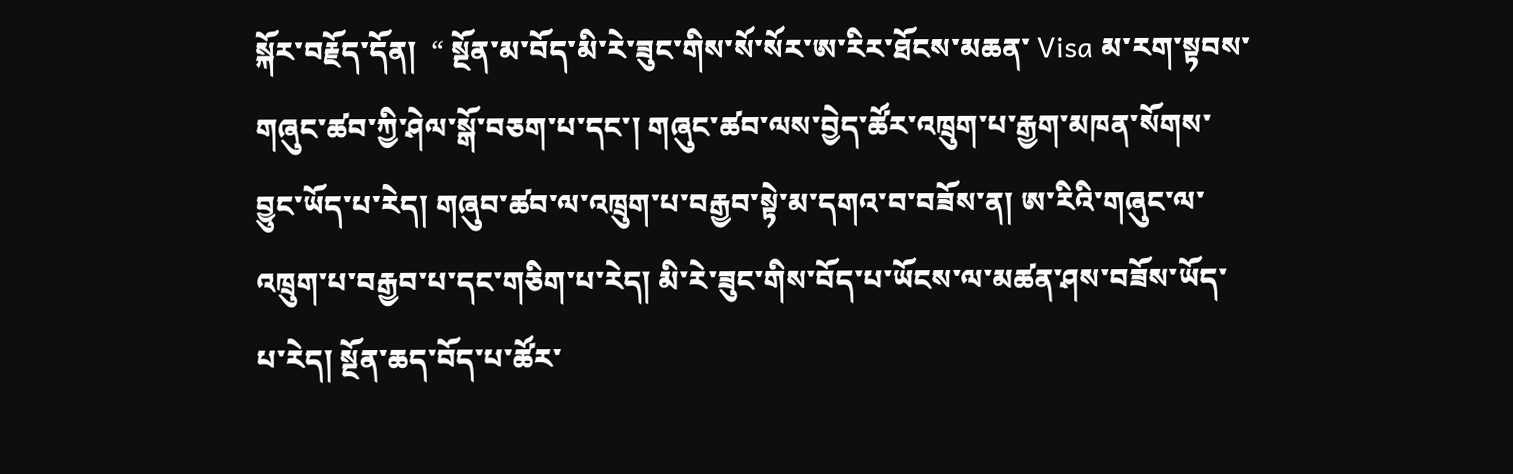སྐོར་བརྗོད་དོན།  “ སྔོན་མ་བོད་མི་རེ་ཟུང་གིས་སོ་སོར་ཨ་རིར་ཐོངས་མཆན་ Visa མ་རག་སྟབས་གཞུང་ཚབ་ཀྱི་ཤེལ་སྒོ་བཅག་པ་དང་། གཞུང་ཚབ་ལས་བྱེད་ཚོར་འཁྲུག་པ་རྒྱག་མཁན་སོགས་བྱུང་ཡོད་པ་རེད། གཞུབ་ཚབ་ལ་འཁྲུག་པ་བརྒྱབ་སྟེ་མ་དགའ་བ་བཟོས་ན། ཨ་རིའི་གཞུང་ལ་འཁྲུག་པ་བརྒྱབ་པ་དང་གཅིག་པ་རེད། མི་རེ་ཟུང་གིས་བོད་པ་ཡོངས་ལ་མཚན་ཤས་བཟོས་ཡོད་པ་རེད། སྔོན་ཆད་བོད་པ་ཚོར་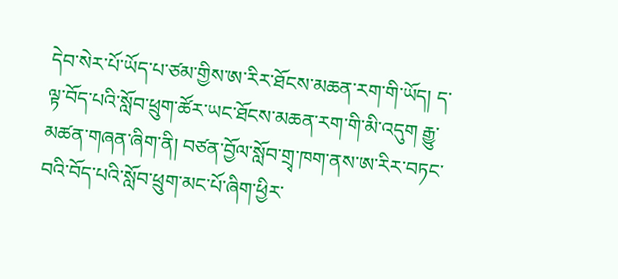དེབ་སེར་པོ་ཡོད་པ་ཙམ་གྱིས་ཨ་རིར་ཐོངས་མཆན་རག་གི་ཡོད། ད་ལྟ་བོད་པའི་སློབ་ཕྲུག་ཚོར་ཡང་ཐོངས་མཆན་རག་གི་མི་འདུག རྒྱུ་མཚན་གཞན་ཞིག་ནི། བཙན་བྱོལ་སློབ་གྲྭ་ཁག་ནས་ཨ་རིར་བཏང་བའི་བོད་པའི་སློབ་ཕྲུག་མང་པོ་ཞིག་ཕྱིར་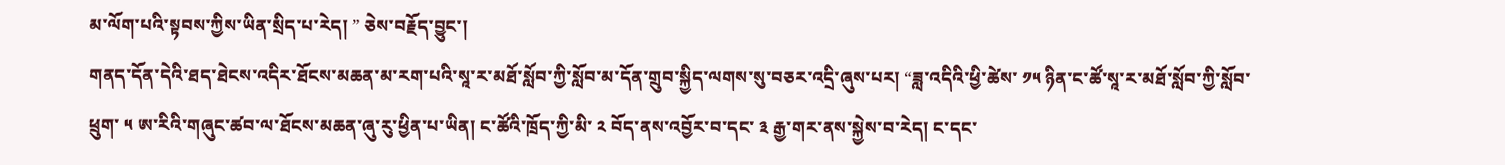མ་ལོག་པའི་སྟབས་ཀྱིས་ཡིན་སྲིད་པ་རེད། ” ཅེས་བརྗོད་བྱུང་།
གནད་དོན་དེའི་ཐད་ཐེངས་འདིར་ཐོངས་མཆན་མ་རག་པའི་སཱ་ར་མཐོ་སློབ་ཀྱི་སློབ་མ་དོན་གྲུབ་སྐྱིད་ལགས་སུ་བཅར་འདྲི་ཞུས་པར། “ཟླ་འདིའི་ཕྱི་ཚེས་ ༡༥ ཉིན་ང་ཚོ་སཱ་ར་མཐོ་སློབ་ཀྱི་སློབ་ཕྲུག་ ༥ ཨ་རིའི་གཞུང་ཚབ་ལ་ཐོངས་མཆན་ཞུ་རུ་ཕྱིན་པ་ཡིན། ང་ཚོའི་ཁྲོད་ཀྱི་མི་ ༢ བོད་ནས་འབྱོར་བ་དང་ ༣ རྒྱ་གར་ནས་སྐྱེས་བ་རེད། ང་དང་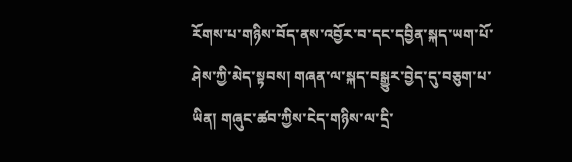རོགས་པ་གཉིས་བོད་ནས་འབྱོར་བ་དང་དབྱིན་སྐད་ཡག་པོ་ཤེས་ཀྱི་མེད་སྟབས། གཞན་ལ་སྐད་བསྒྱུར་བྱེད་དུ་བཅུག་པ་ཡིན། གཞུང་ཚབ་ཀྱིས་ངེད་གཉིས་ལ་དྲི་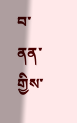བ་ནན་གྱིས་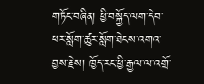གཏོང་བཞིན། ཕྱི་བསྐྱོད་ལག་དེབ་ཕར་སློག་ཚུར་སློག་ཐེངས་འགའ་བྱས་རྗེས། ཁྱོད་རང་ཕྱི་རྒྱལ་ལ་འགྲོ་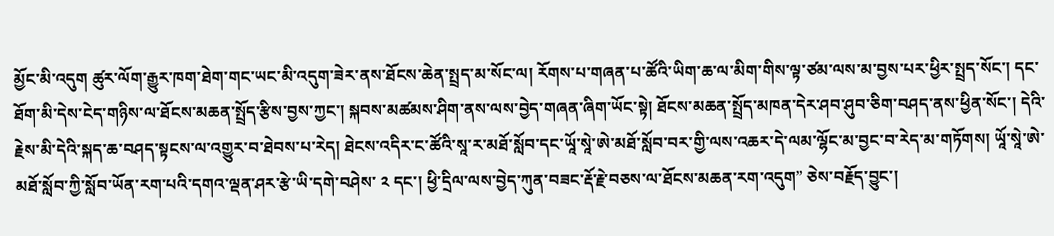མྱོང་མི་འདུག ཚུར་ལོག་རྒྱུར་ཁག་ཐེག་གང་ཡང་མི་འདུག་ཟེར་ནས་ཐོངས་ཆེན་སྤྲད་མ་སོང་ལ། རོགས་པ་གཞན་པ་ཚོའི་ཡིག་ཆ་ལ་མིག་གིས་ལྟ་ཙམ་ལས་མ་བྱས་པར་ཕྱིར་སྤྲད་སོང་། དང་ཐོག་མི་དེས་ངེད་གཉིས་ལ་ཐོངས་མཆན་སྤྲོད་རྩིས་བྱས་ཀྱང་། སྐབས་མཚམས་ཤིག་ནས་ལས་བྱེད་གཞན་ཞིག་ཡོང་སྟེ། ཐོངས་མཆན་སྤྲོད་མཁན་དེར་ཤབ་ཤུབ་ཅིག་བཤད་ནས་ཕྱིན་སོང་། དེའི་རྗེས་མི་དེའི་སྐད་ཆ་བཤད་སྟངས་ལ་འགྱུར་བ་ཐེབས་པ་རེད། ཐེངས་འདིར་ང་ཚོའི་སཱ་ར་མཐོ་སློབ་དང་ཡཱོ་སཱེ་ཨེ་མཐོ་སློབ་བར་གྱི་ལས་འཆར་དེ་ལམ་ལྷོང་མ་བྱང་བ་རེད་མ་གཏོགས། ཡཱོ་སཱེ་ཨེ་མཐོ་སློབ་ཀྱི་སློབ་ཡོན་རག་པའི་དགའ་ལྡན་ཤར་རྩེ་ཡི་དགེ་བཤེས་ ༢ དང་། ཕྱི་དྲིལ་ལས་བྱེད་ཀུན་བཟང་རྡོ་རྗེ་བཅས་ལ་ཐོངས་མཆན་རག་འདུག” ཅེས་བརྗོད་བྱུང་།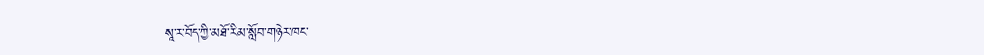སཱ་ར་བོད་ཀྱི་མཐོ་རིམ་སློབ་གཉེར་ཁང་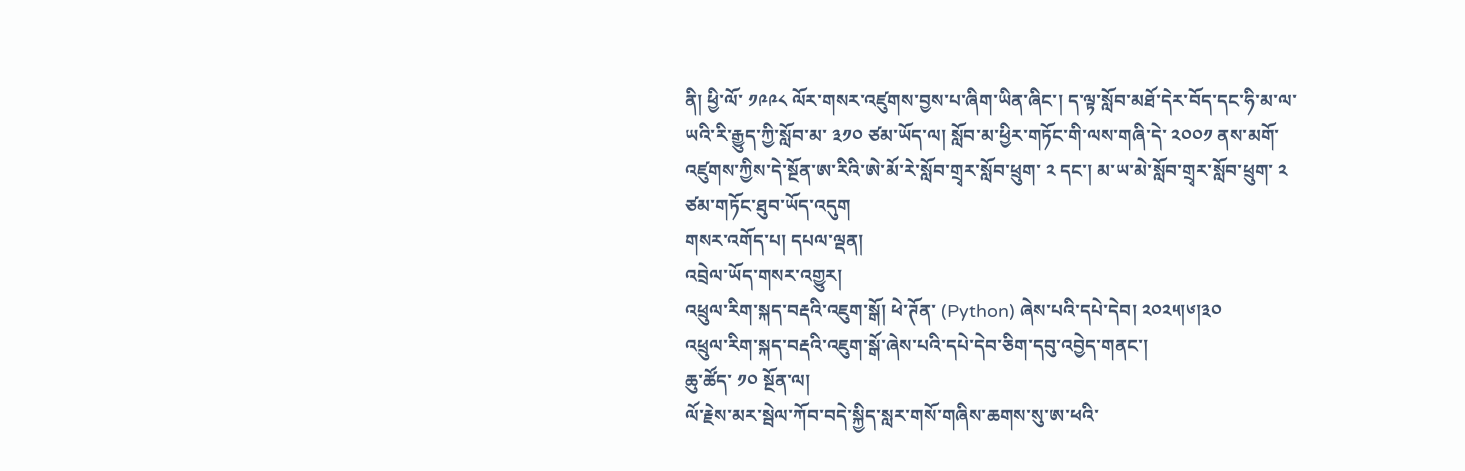ནི། ཕྱི་ལོ་ ༡༩༩༨ ལོར་གསར་འཛུགས་བྱས་པ་ཞིག་ཡིན་ཞིང་། ད་ལྟ་སློབ་མཐོ་དེར་བོད་དང་ཧི་མ་ལ་ཡའི་རི་རྒྱུད་ཀྱི་སློབ་མ་ ༣༡༠ ཙམ་ཡོད་ལ། སློབ་མ་ཕྱིར་གཏོང་གི་ལས་གཞི་དེ་ ༢༠༠༡ ནས་མགོ་འཛུགས་ཀྱིས་དེ་སྔོན་ཨ་རིའི་ཨེ་མོ་རེ་སློབ་གྲྭར་སློབ་ཕྲུག་ ༢ དང་། མ་ཡ་མེ་སློབ་གྲྭར་སློབ་ཕྲུག་ ༢ ཙམ་གཏོང་ཐུབ་ཡོད་འདུག
གསར་འགོད་པ། དཔལ་ལྡན།
འབྲེལ་ཡོད་གསར་འགྱུར།
འཕྲུལ་རིག་སྐད་བརྡའི་འཇུག་སྒོ། ཕེ་ཊོན་ (Python) ཞེས་པའི་དཔེ་དེབ། ༢༠༢༥།༦།༣༠
འཕྲུལ་རིག་སྐད་བརྡའི་འཇུག་སྒོ་ཞེས་པའི་དཔེ་དེབ་ཅིག་དབུ་འབྱེད་གནང་།
ཆུ་ཚོད་ ༡༠ སྔོན་ལ།
ལོ་རྗེས་མར་སྦེལ་ཀོབ་བདེ་སྐྱིད་སླར་གསོ་གཞིས་ཆགས་སུ་ཨ་ཕའི་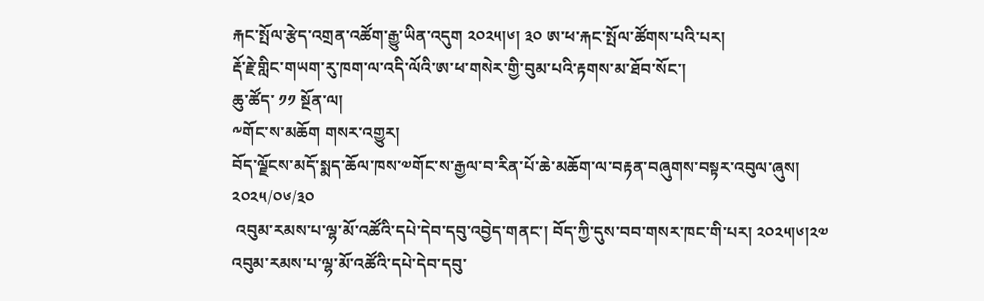རྐང་སྤོལ་རྩེད་འགྲན་འཚོག་རྒྱུ་ཡིན་འདུག ༢༠༢༥།༦། ༣༠ ཨ་ཕ་རྐང་སྤོལ་ཚོགས་པའི་པར།
རྡོ་རྗེ་གླིང་གཡག་རུ་ཁག་ལ་འདི་ལོའི་ཨ་ཕ་གསེར་གྱི་བུམ་པའི་རྟགས་མ་ཐོབ་སོང་།
ཆུ་ཚོད་ ༡༡ སྔོན་ལ།
༸གོང་ས་མཆོག གསར་འགྱུར།
བོད་ལྗོངས་མདོ་སྨད་ཆོལ་ཁས་༧གོང་ས་རྒྱལ་བ་རིན་པོ་ཆེ་མཆོག་ལ་བརྟན་བཞུགས་བསྟར་འབུལ་ཞུས།
༢༠༢༥/༠༦/༣༠
 འབུམ་རམས་པ་ལྷ་མོ་འཚོའི་དཔེ་དེབ་དབུ་འབྱེད་གནང་། བོད་ཀྱི་དུས་བབ་གསར་ཁང་གི་པར། ༢༠༢༥།༦།༢༧
འབུམ་རམས་པ་ལྷ་མོ་འཚོའི་དཔེ་དེབ་དབུ་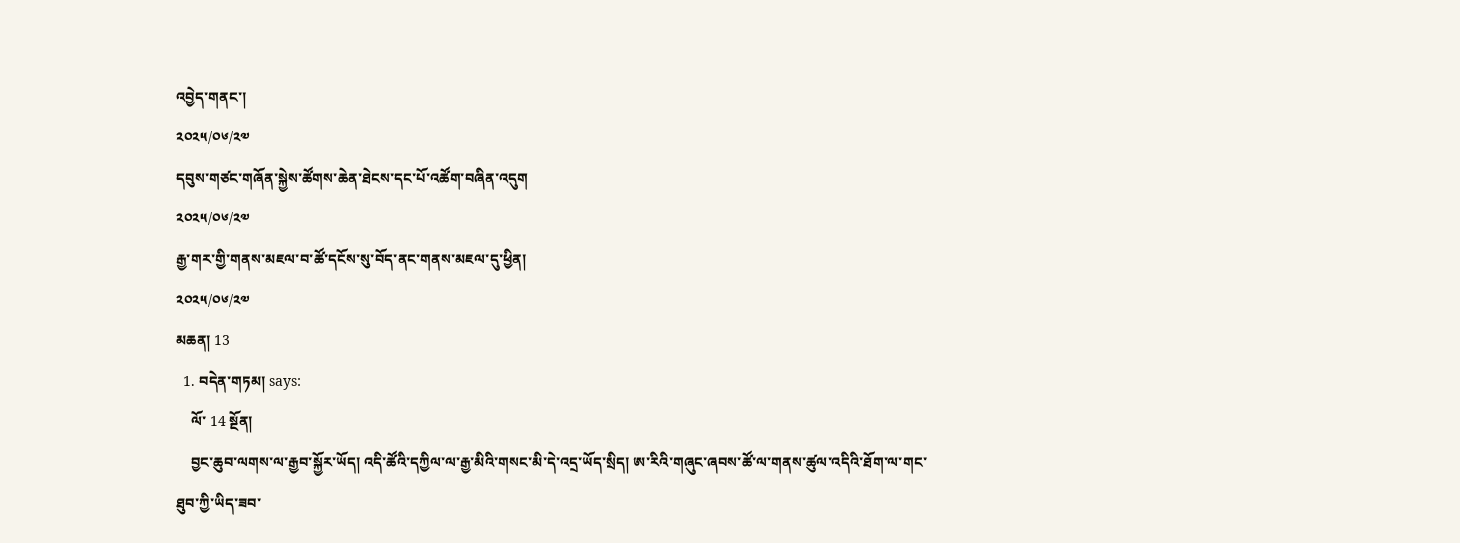འབྱེད་གནང་།
༢༠༢༥/༠༦/༢༧
དབུས་གཙང་གཞོན་སྐྱེས་ཚོགས་ཆེན་ཐེངས་དང་པོ་འཚོག་བཞིན་འདུག
༢༠༢༥/༠༦/༢༧
རྒྱ་གར་གྱི་གནས་མཇལ་བ་ཚོ་དངོས་སུ་བོད་ནང་གནས་མཇལ་དུ་ཕྱིན།
༢༠༢༥/༠༦/༢༧
མཆན། 13
  1. བདེན་གཏམ། says:
    ལོ་ 14 སྔོན།
    བྱང་ཆུབ་ལགས་ལ་རྒྱབ་སྐྱོར་ཡོད། འདི་ཚོའི་དཀྱིལ་ལ་རྒྱ་མིའི་གསང་མི་དེ་འདྲ་ཡོད་སྲིད། ཨ་རིའི་གཞུང་ཞབས་ཚོ་ལ་གནས་ཚུལ་འདིའི་ཐོག་ལ་གང་ཐུབ་ཀྱི་ཡིད་ཟབ་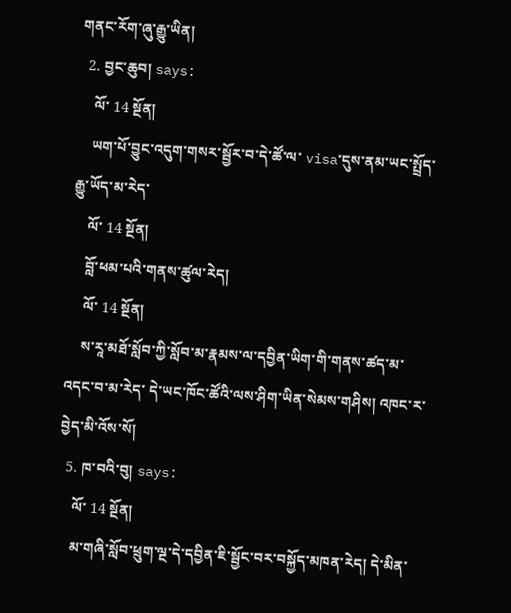གནང་རོག་ཞུ་རྒྱུ་ཡིན།
  2. བྱང་ཆུབ། says:
    ལོ་ 14 སྔོན།
    ཡག་པོ་བྱུང་འདུག་གསར་སྦྱོར་བ་དེ་ཚོ་ལ་ visa་དུས་ནམ་ཡང་སྤྲོད་རྒྱུ་ཡོད་མ་རེད་
    ལོ་ 14 སྔོན།
    བློ་ཕམ་པའི་གནས་ཚུལ་རེད།
    ལོ་ 14 སྔོན།
    ས་རཱ་མཐོ་སློབ་ཀྱི་སློབ་མ་རྣམས་ལ་དབྱིན་ཡིག་གི་གནས་ཚད་མ་འདང་བ་མ་རེད་ དེ་ཡང་ཁོང་ཚོའི་ལས་ཤིག་ཡིན་སེམས་གཤིས། འཁང་ར་བྱེད་མི་འོས་སོ།
  5. ཁ་བའི་བུ། says:
    ལོ་ 14 སྔོན།
    མ་གཞི་སློབ་ཕྲུག་ལྔ་དེ་དབྱིན་ཇི་སྦྱོང་བར་བསྐྱོད་མཁན་རེད། དེ་མིན་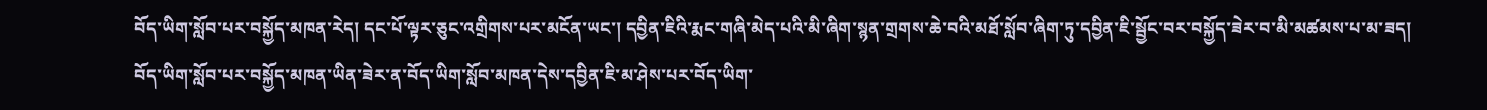བོད་ཡིག་སློབ་པར་བསྐྱོད་མཁན་རེད། དང་པོ་ལྟར་ཅུང་འགྲིགས་པར་མངོན་ཡང་། དབྱིན་ཇིའི་རྨང་གཞི་མེད་པའི་མི་ཞིག་སྙན་གྲགས་ཆེ་བའི་མཐོ་སློབ་ཞིག་ཏུ་དབྱིན་ཇི་སྦྱོང་བར་བསྐྱོད་ཟེར་བ་མི་མཚམས་པ་མ་ཟད། བོད་ཡིག་སློབ་པར་བསྐྱོད་མཁན་ཡིན་ཟེར་ན་བོད་ཡིག་སློབ་མཁན་དེས་དབྱིན་ཇི་མ་ཤེས་པར་བོད་ཡིག་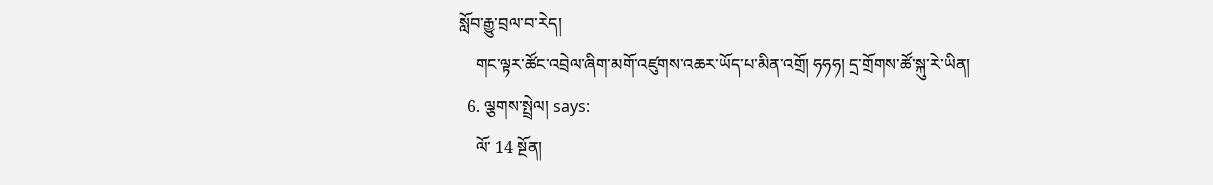སློབ་རྒྱུ་བྲལ་བ་རེད།
    གང་ལྟར་ཚོང་འབྲེལ་ཞིག་མགོ་འཛུགས་འཆར་ཡོད་པ་མིན་འགྲོ། ཧཧཧ། དྲ་གྲོགས་ཚོ་སྐུ་རེ་ཡིན།
  6. ལྕགས་སྤྲེལ། says:
    ལོ་ 14 སྔོན།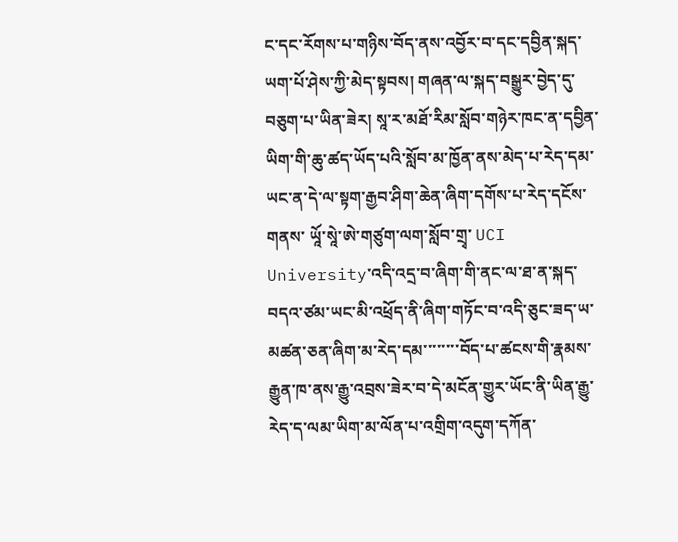ང་དང་རོགས་པ་གཉིས་བོད་ནས་འབྱོར་བ་དང་དབྱིན་སྐད་ཡག་པོ་ཤེས་ཀྱི་མེད་སྟབས། གཞན་ལ་སྐད་བསྒྱུར་བྱེད་དུ་བཅུག་པ་ཡིན་ཟེར། སཱ་ར་མཐོ་རིམ་སློབ་གཉེར་ཁང་ན་དབྱིན་ཡིག་གི་ཆུ་ཚད་ཡོད་པའི་སློབ་མ་ཁྱོན་ནས་མེད་པ་རེད་དམ་ཡང་ན་དེ་ལ་སྟག་རྒྱབ་ཤིག་ཆེན་ཞིག་དགོས་པ་རེད་དངོས་གནས་ ཡཱོ་སཱེ་ཨེ་གཙུག་ལག་སློབ་གྲྭ་ UCI University་འདི་འདྲ་བ་ཞིག་གི་ནང་ལ་ཐ་ན་སྐད་བདའ་ཙམ་ཡང་མི་འཕྲོད་ནི་ཞིག་གཏོང་བ་འདི་ཅུང་ཟད་ཡ་མཚན་ཅན་ཞིག་མ་རེད་དམ་་་་་་་་བོད་པ་ཚངས་གི་རྣམས་རྒྱུན་ཁ་ནས་རྒྱུ་འབྲས་ཟེར་བ་དེ་མངོན་གྱུར་ཡོང་ནི་ཡིན་རྒྱུ་རེད་ད་ལམ་ཡིག་མ་ལོན་པ་འགྲིག་འདུག་དཀོན་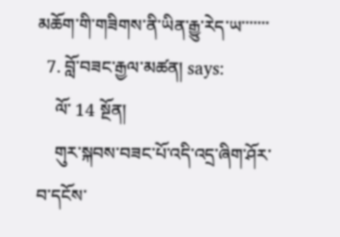མཆོག་གི་གཟིགས་ནི་ཡིན་རྒྱུ་རེད་ཡ་་་་་་་
  7. བློ་བཟང་རྒྱལ་མཚན། says:
    ལོ་ 14 སྔོན།
    གུར་སྐབས་བཟང་པོ་འདི་འདྲ་ཞིག་ཤོར་བ་དངོས་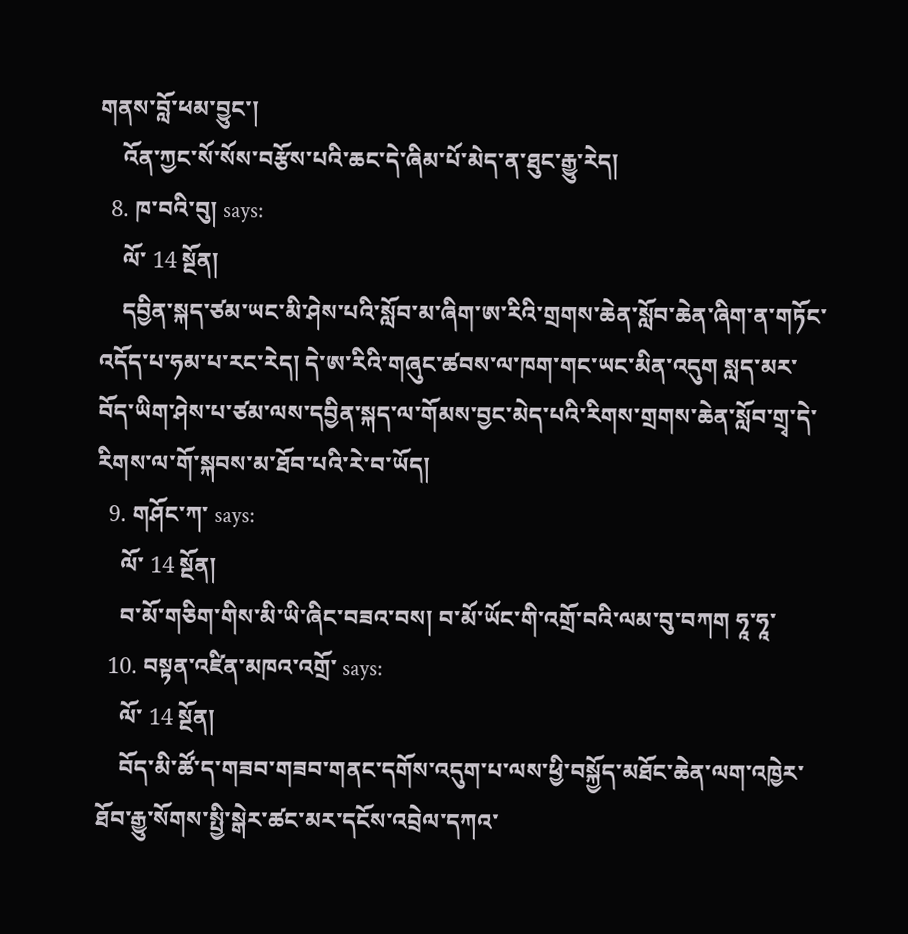གནས་བློ་ཕམ་བྱུང་།
    འོན་ཀྱང་སོ་སོས་བརྩོས་པའི་ཆང་དེ་ཞིམ་པོ་མེད་ན་ཐུང་རྒྱུ་རེད།
  8. ཁ་བའི་བུ། says:
    ལོ་ 14 སྔོན།
    དབྱིན་སྐད་ཙམ་ཡང་མི་ཤེས་པའི་སློབ་མ་ཞིག་ཨ་རིའི་གྲགས་ཆེན་སློབ་ཆེན་ཞིག་ན་གཏོང་འདོད་པ་ཧམ་པ་རང་རེད། དེ་ཨ་རིའི་གཞུང་ཚབས་ལ་ཁག་གང་ཡང་མིན་འདུག སླད་མར་བོད་ཡིག་ཤེས་པ་ཙམ་ལས་དབྱིན་སྐད་ལ་གོམས་བྱང་མེད་པའི་རིགས་གྲགས་ཆེན་སློབ་གྲྭ་དེ་རིགས་ལ་གོ་སྐབས་མ་ཐོབ་པའི་རེ་བ་ཡོད།
  9. གཤོང་ཀ་ says:
    ལོ་ 14 སྔོན།
    བ་མོ་གཅིག་གིས་མི་ཡི་ཞིང་བཟའ་བས། བ་མོ་ཡོང་གི་འགྲོ་བའི་ལམ་བུ་བཀག ཧཱ་ཧཱ་
  10. བསྟན་འཛིན་མཁའ་འགྲོ་ says:
    ལོ་ 14 སྔོན།
    བོད་མི་ཚོ་ད་གཟབ་གཟབ་གནང་དགོས་འདུག་པ་ལས་ཕྱི་བསྐྱོད་མཐོང་ཆེན་ལག་འཁྱེར་ཐོབ་རྒྱུ་སོགས་སྤྱི་སྒེར་ཚང་མར་དངོས་འབྲེལ་དཀའ་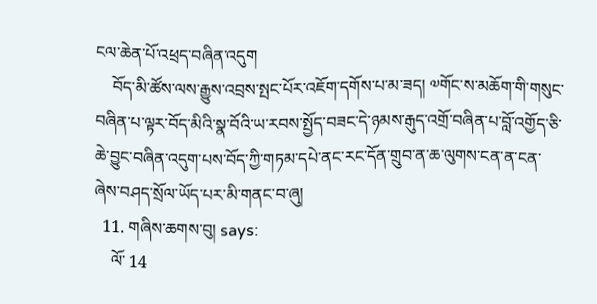ངལ་ཆེན་པོ་འཕྲད་བཞིན་འདུག
    བོད་མི་ཚོས་ལས་རྒྱུས་འབྲས་སྤང་པོར་འཇོག་དགོས་པ་མ་ཟད། ༧གོང་ས་མཆོག་གི་གསུང་བཞིན་པ་ལྟར་བོད་མིའི་སྣ་བོའི་ཡ་རབས་སྤྱོད་བཟང་དེ་ཉམས་རྒུད་འགྲོ་བཞིན་པ་བློ་འགྱོད་ཅི་ཆེ་བྱུང་བཞིན་འདུག་པས་བོད་ཀྱི་གཏམ་དཔེ་ནང་རང་དོན་གྲུབ་ན་ཆ་ལུགས་ངན་ན་ངན་ཞེས་བཤད་སྲོལ་ཡོད་པར་མི་གནང་བ་ཞུ།
  11. གཞིས་ཆགས་བུ། says:
    ལོ་ 14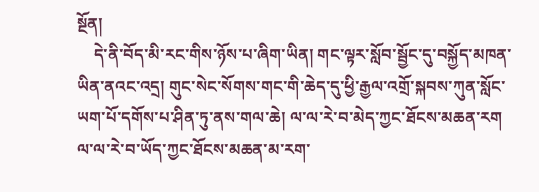སྔོན།
    དེ་ནི་བོད་མི་རང་གིས་ཉོས་པ་ཞིག་ཡིན། གང་ལྟར་སློབ་སྦྱོང་དུ་བསྐྱོད་མཁན་ཡིན་ནའང་འདྲ། གུང་སེང་སོགས་གང་གི་ཆེད་དུ་ཕྱི་རྒྱལ་འགྲོ་སྐབས་ཀུན་སློང་ཡག་པོ་དགོས་པ་ཤིན་ཏུ་ནས་གལ་ཆེ། ལ་ལ་རེ་བ་མེད་ཀྱང་ཐོངས་མཆན་རག ལ་ལ་རེ་བ་ཡོད་ཀྱང་ཐོངས་མཆན་མ་རག་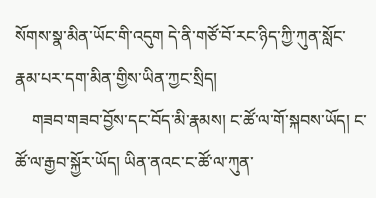སོགས་སྣ་མིན་ཡོང་གི་འདུག དེ་ནི་གཙོ་བོ་རང་ཉིད་ཀྱི་ཀུན་སློང་རྣམ་པར་དག་མིན་གྱིས་ཡིན་ཀྱང་སྲིད།
    གཟབ་གཟབ་བྱོས་དང་བོད་མི་རྣམས། ང་ཚོ་ལ་གོ་སྐབས་ཡོད། ང་ཚོ་ལ་རྒྱབ་སྐྱོར་ཡོད། ཡིན་ནའང་ང་ཚོ་ལ་ཀུན་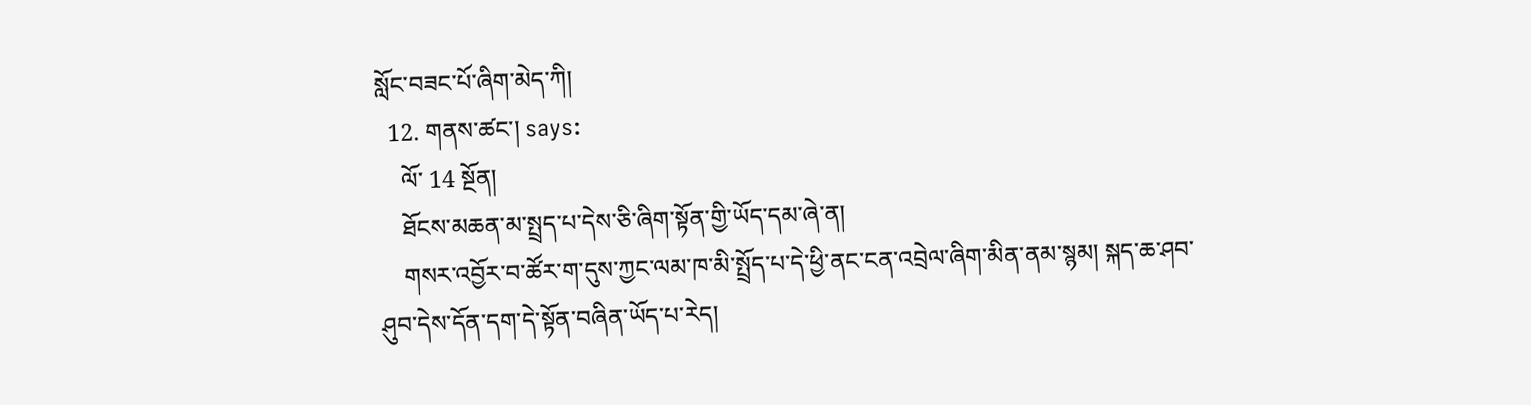སློང་བཟང་པོ་ཞིག་མེད་ཀི།
  12. གནས་ཚང་། says:
    ལོ་ 14 སྔོན།
    ཐོངས་མཆན་མ་སྤྲད་པ་དེས་ཅི་ཞིག་སྟོན་གྱི་ཡོད་དམ་ཞེ་ན།
    གསར་འབྱོར་བ་ཚོར་ག་དུས་ཀྱང་ལམ་ཁ་མི་སྤྲོད་པ་དེ་ཕྱི་ནང་ངན་འབྲེལ་ཞིག་མིན་ནམ་སྙམ། སྐད་ཆ་ཤབ་ཤུབ་དེས་དོན་དག་དེ་སྟོན་བཞིན་ཡོད་པ་རེད།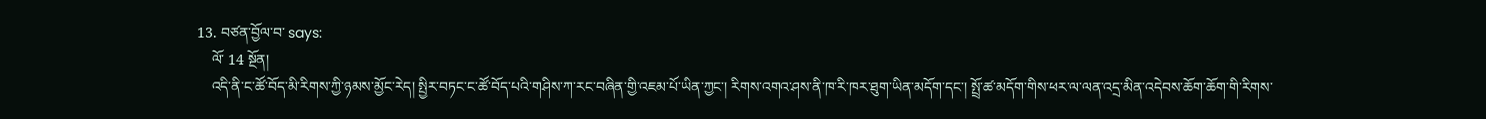13. བཙན་བྱོལ་བ་ says:
    ལོ་ 14 སྔོན།
    འདི་ནི་ང་ཚོ་བོད་མི་རིགས་ཀྱི་ཉམས་མྱོང་རེད། སྤྱིར་བཏང་ང་ཚོ་བོད་པའི་གཤིས་ཀ་རང་བཞིན་གྱི་འཇམ་པོ་ཡིན་ཀྱང་། རིགས་འགའ་ཤས་ནི་ཁ་རི་ཁར་ཐུག་ཡིན་མདོག་དང་། སྤྲོ་ཚ་མདོག་གིས་ཕར་ལ་ལན་འདྲ་མིན་འདེབས་ཆོག་ཆོག་གི་རིགས་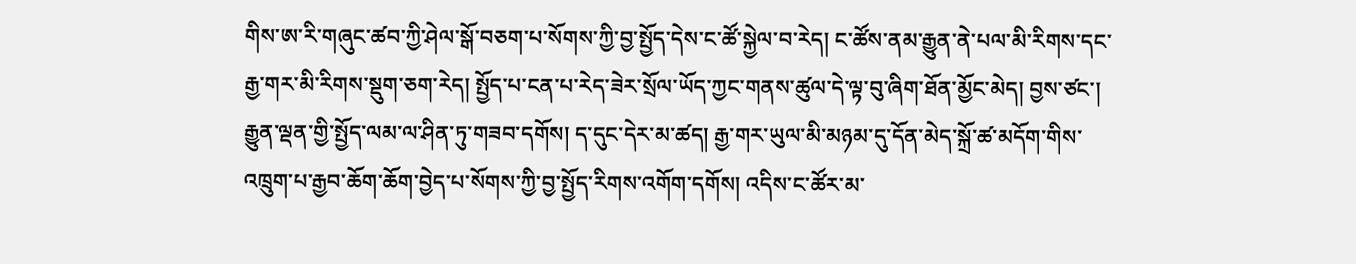གིས་ཨ་རི་གཞུང་ཚབ་ཀྱི་ཤེལ་སྒོ་བཅག་པ་སོགས་ཀྱི་བྱ་སྤྱོད་དེས་ང་ཚོ་སྐྱེལ་བ་རེད། ང་ཚོས་ནམ་རྒྱུན་ནེ་པལ་མི་རིགས་དང་རྒྱ་གར་མི་རིགས་སྡུག་ཅག་རེད། སྤྱོད་པ་ངན་པ་རེད་ཟེར་སྲོལ་ཡོད་ཀྱང་གནས་ཚུལ་དེ་ལྟ་བུ་ཞིག་ཐོན་མྱོང་མེད། བྱས་ཙང་། རྒྱུན་ལྡན་གྱི་སྤྱོད་ལམ་ལ་ཤིན་ཏུ་གཟབ་དགོས། ད་དུང་དེར་མ་ཚད། རྒྱ་གར་ཡུལ་མི་མཉམ་དུ་དོན་མེད་སྐྲོ་ཚ་མདོག་གིས་འཁྲུག་པ་རྒྱབ་ཆོག་ཆོག་བྱེད་པ་སོགས་ཀྱི་བྱ་སྤྱོད་རིགས་འགོག་དགོས། འདིས་ང་ཚོར་མ་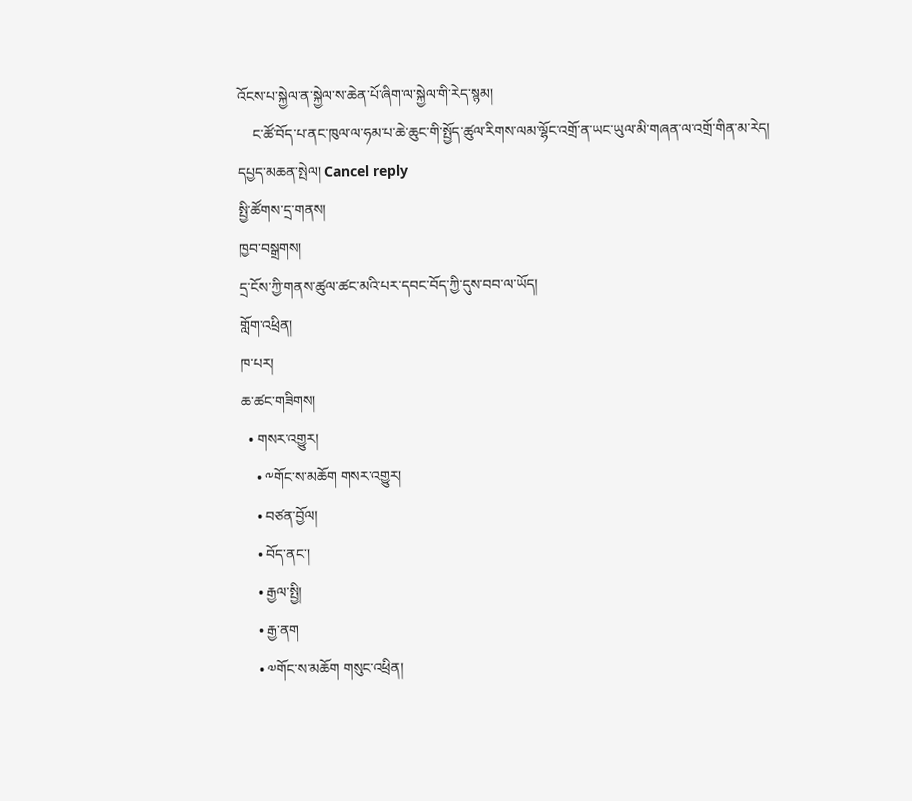འོངས་པ་སྐྱེལ་ན་སྐྱེལ་ས་ཆེན་པོ་ཞིག་ལ་སྐྱེལ་གི་རེད་སྙམ།
    ང་ཚོ་བོད་པ་ནང་ཁུལ་ལ་ཧམ་པ་ཆེ་ཆུང་གི་སྤྱོད་ཚུལ་རིགས་ལམ་ལྷོང་འགྲོ་ན་ཡང་ཡུལ་མི་གཞན་ལ་འགྲོ་གིན་མ་རེད།
དཔྱད་མཆན་སྤེལ། Cancel reply
སྤྱི་ཚོགས་དྲ་གནས།
ཁྱབ་བསྒྲགས།
དྲ་ངོས་ཀྱི་གནས་ཚུལ་ཚང་མའི་པར་དབང་བོད་ཀྱི་དུས་བབ་ལ་ཡོད།
གློག་འཕྲིན།
ཁ་པར།
ཆ་ཚང་གཟིགས།
  • གསར་འགྱུར།
    • ༸གོང་ས་མཆོག གསར་འགྱུར།
    • བཙན་བྱོལ།
    • བོད་ནང་།
    • རྒྱལ་སྤྱི།
    • རྒྱ་ནག
    • ༧གོང་ས་མཆོག གསུང་འཕྲིན།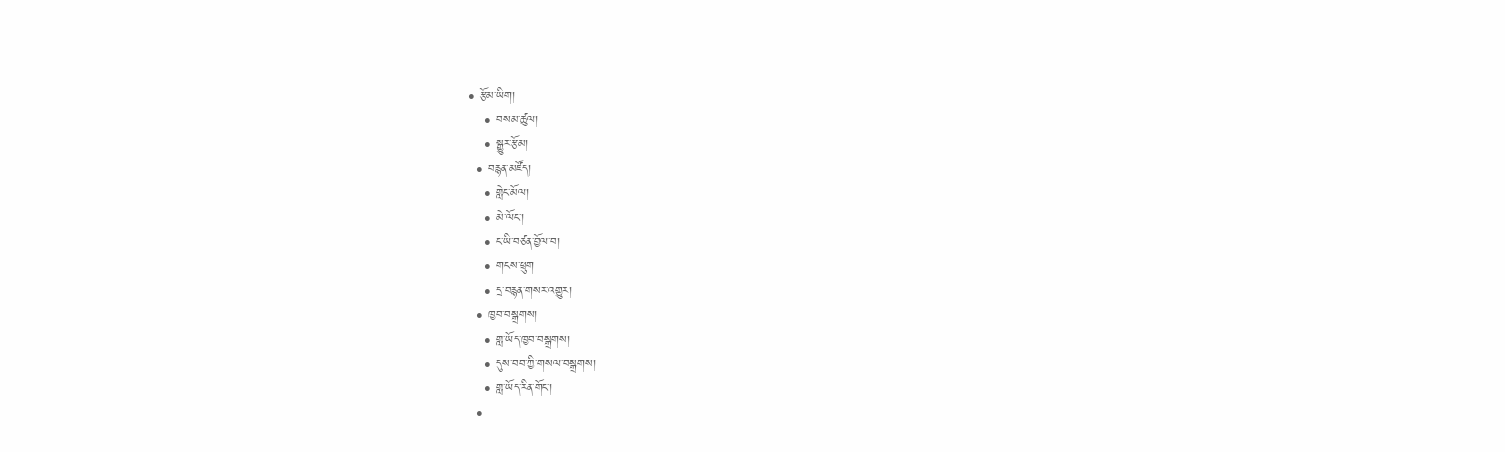• རྩོམ་ཡིག།
    • བསམ་ཚུལ།
    • སྒྱུར་རྩོམ།
  • བརྙན་མཛོད།
    • གླེང་མོལ།
    • མེ་ལོང་།
    • ང་ཡི་བཙན་བྱོལ་བ།
    • གངས་ཕྲུག
    • དྲ་བརྙན་གསར་འགྱུར།
  • ཁྱབ་བསྒྲགས།
    • གླ་ཡོད་ཁྱབ་བསྒྲགས།
    • དུས་བབ་ཀྱི་གསལ་བསྒྲགས།
    • གླ་ཡོད་རིན་གོང་།
  •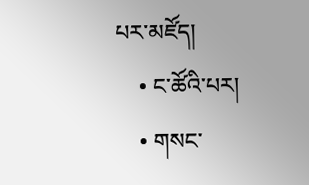པར་མཛོད།
    • ང་ཚོའི་པར།
    • གསང་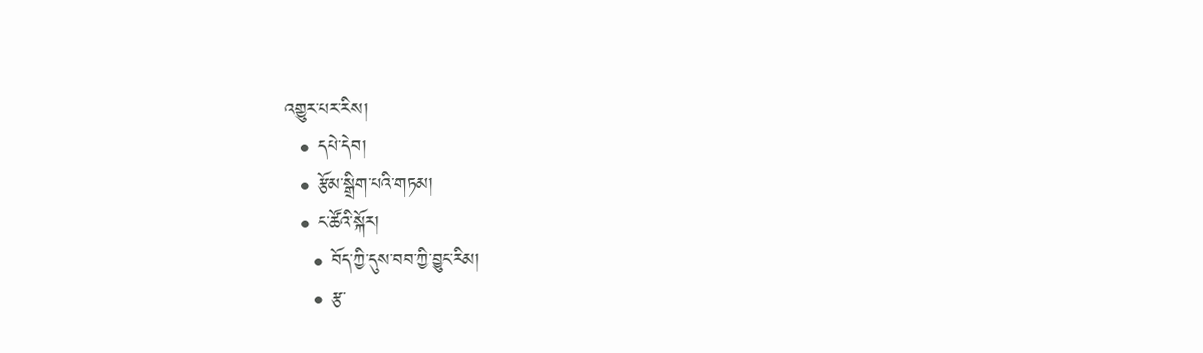འགྱུར་པར་རིས།
  • དཔེ་དེབ།
  • རྩོམ་སྒྲིག་པའི་གཏམ།
  • ང་ཚོའི་སྐོར།
    • བོད་ཀྱི་དུས་བབ་ཀྱི་བྱུང་རིམ།
    • རྩ་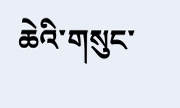ཆེའི་གསུང་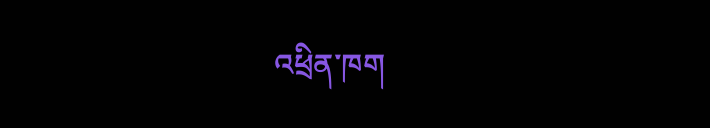འཕྲིན་ཁག